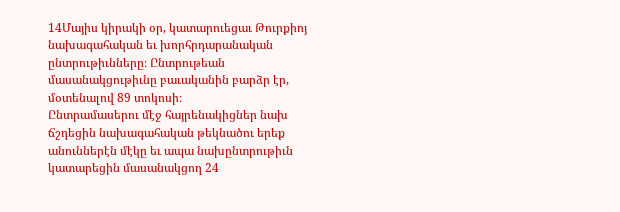14Մայիս կիրակի օր, կատարուեցաւ Թուրքիոյ նախագահական եւ խորհրդարանական ընտրութիւնները։ Ընտրութեան մասանակցութիւնը բաւականին բարձր էր, մօտենալով 89 տոկոսի։
Ընտրամասերու մէջ հայրենակիցներ նախ ճշդեցին նախագահական թեկնածու երեք անուններէն մէկը եւ ապա նախընտրութիւն կատարեցին մասանակցող 24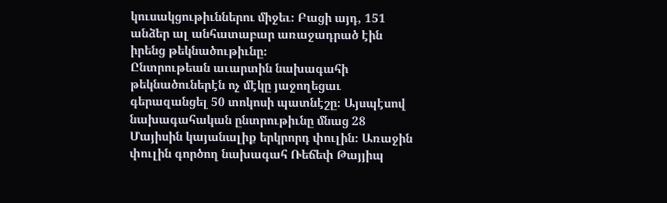կուսակցութիւններու միջեւ։ Բացի այդ, 151 անձեր ալ անհատաբար առաջադրած էին իրենց թեկնածութիւնը։
Ընտրութեան աւարտին նախագահի թեկնածուներէն ոչ մէկը յաջողեցաւ գերազանցել 50 տոկոսի պատնէշը։ Այսպէսով նախագահական ընտրութիւնը մնաց 28 Մայիսին կայանալիք երկրորդ փուլին։ Առաջին փուլին գործող նախագահ Ռեճեփ Թայյիպ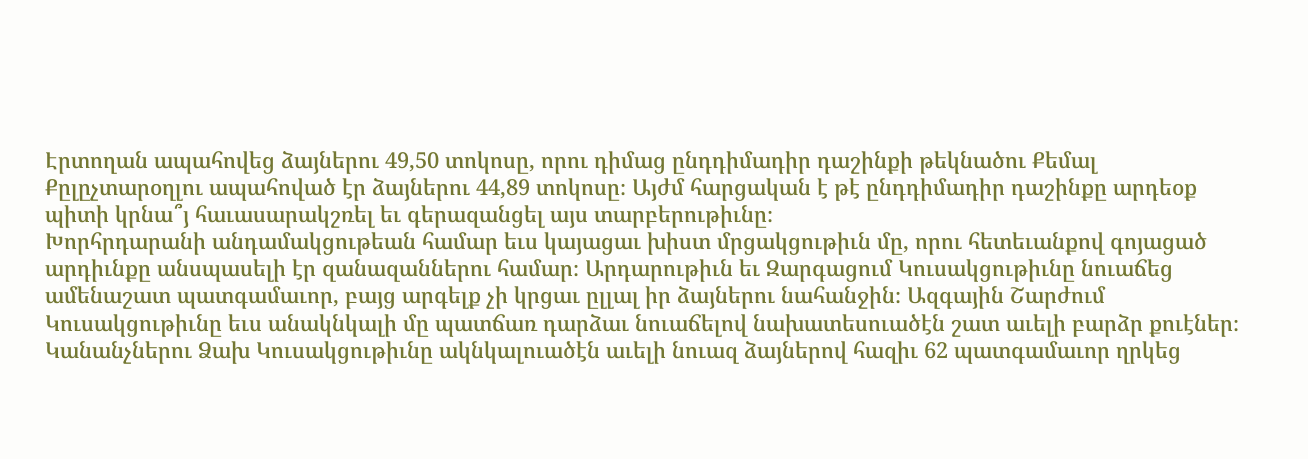Էրտողան ապահովեց ձայներու 49,50 տոկոսը, որու դիմաց ընդդիմադիր դաշինքի թեկնածու Քեմալ Քըլըչտարօղլու ապահոված էր ձայներու 44,89 տոկոսը։ Այժմ հարցական է թէ ընդդիմադիր դաշինքը արդեօք պիտի կրնա՞յ հաւասարակշռել եւ գերազանցել այս տարբերութիւնը։
Խորհրդարանի անդամակցութեան համար եւս կայացաւ խիստ մրցակցութիւն մը, որու հետեւանքով գոյացած արդիւնքը անսպասելի էր զանազաններու համար։ Արդարութիւն եւ Զարգացում Կուսակցութիւնը նուաճեց ամենաշատ պատգամաւոր, բայց արգելք չի կրցաւ ըլլալ իր ձայներու նահանջին։ Ազգային Շարժում Կուսակցութիւնը եւս անակնկալի մը պատճառ դարձաւ նուաճելով նախատեսուածէն շատ աւելի բարձր քուէներ։ Կանանչներու Ձախ Կուսակցութիւնը ակնկալուածէն աւելի նուազ ձայներով հազիւ 62 պատգամաւոր ղրկեց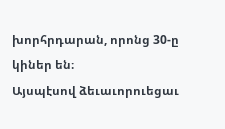խորհրդարան, որոնց 30-ը կիներ են։
Այսպէսով ձեւաւորուեցաւ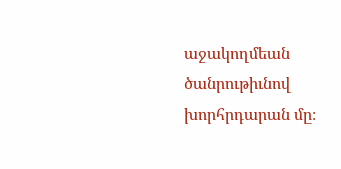աջակողմեան ծանրութիւնով խորհրդարան մը։